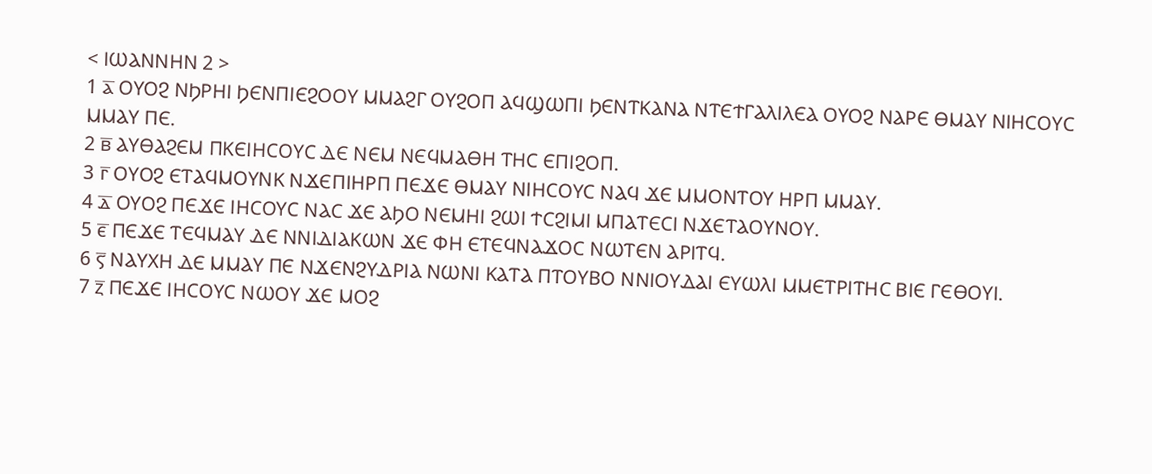< ⲒⲰⲀⲚⲚⲎⲚ 2 >
1 ⲁ̅ ⲞⲨⲞϨ ⲚϦⲢⲎⲒ ϦⲈⲚⲠⲒⲈϨⲞⲞⲨ ⲘⲘⲀϨⲄ ⲞⲨϨⲞⲠ ⲀϤϢⲰⲠⲒ ϦⲈⲚⲦⲔⲀⲚⲀ ⲚⲦⲈϮⲄⲀⲖⲒⲖⲈⲀ ⲞⲨⲞϨ ⲚⲀⲢⲈ ⲐⲘⲀⲨ ⲚⲒⲎⲤⲞⲨⲤ ⲘⲘⲀⲨ ⲠⲈ.
2 ⲃ̅ ⲀⲨⲐⲀϨⲈⲘ ⲠⲔⲈⲒⲎⲤⲞⲨⲤ ⲆⲈ ⲚⲈⲘ ⲚⲈϤⲘⲀⲐⲎ ⲦⲎⲤ ⲈⲠⲒϨⲞⲠ.
3 ⲅ̅ ⲞⲨⲞϨ ⲈⲦⲀϤⲘⲞⲨⲚⲔ ⲚϪⲈⲠⲒⲎⲢⲠ ⲠⲈϪⲈ ⲐⲘⲀⲨ ⲚⲒⲎⲤⲞⲨⲤ ⲚⲀϤ ϪⲈ ⲘⲘⲞⲚⲦⲞⲨ ⲎⲢⲠ ⲘⲘⲀⲨ.
4 ⲇ̅ ⲞⲨⲞϨ ⲠⲈϪⲈ ⲒⲎⲤⲞⲨⲤ ⲚⲀⲤ ϪⲈ ⲀϦⲞ ⲚⲈⲘⲎⲒ ϨⲰⲒ ϮⲤϨⲒⲘⲒ ⲘⲠⲀⲦⲈⲤⲒ ⲚϪⲈⲦⲀⲞⲨⲚⲞⲨ.
5 ⲉ̅ ⲠⲈϪⲈ ⲦⲈϤⲘⲀⲨ ⲆⲈ ⲚⲚⲒⲆⲒⲀⲔⲰⲚ ϪⲈ ⲪⲎ ⲈⲦⲈϤⲚⲀϪⲞⲤ ⲚⲰⲦⲈⲚ ⲀⲢⲒⲦϤ.
6 ⲋ̅ ⲚⲀⲨⲬⲎ ⲆⲈ ⲘⲘⲀⲨ ⲠⲈ ⲚϪⲈⲚϨⲨⲆⲢⲒⲀ ⲚⲰⲚⲒ ⲔⲀⲦⲀ ⲠⲦⲞⲨⲂⲞ ⲚⲚⲒⲞⲨⲆⲀⲒ ⲈⲨⲰⲖⲒ ⲘⲘⲈⲦⲢⲒⲦⲎⲤ ⲂⲒⲈ ⲄⲈⲐⲞⲨⲒ.
7 ⲍ̅ ⲠⲈϪⲈ ⲒⲎⲤⲞⲨⲤ ⲚⲰⲞⲨ ϪⲈ ⲘⲞϨ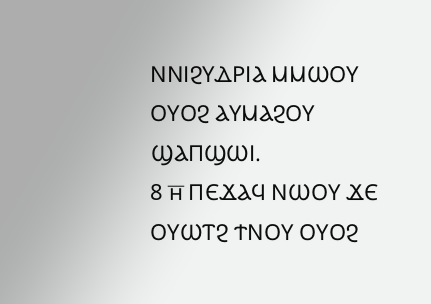ⲚⲚⲒϨⲨⲆⲢⲒⲀ ⲘⲘⲰⲞⲨ ⲞⲨⲞϨ ⲀⲨⲘⲀϨⲞⲨ ϢⲀⲠϢⲰⲒ.
8 ⲏ̅ ⲠⲈϪⲀϤ ⲚⲰⲞⲨ ϪⲈ ⲞⲨⲰⲦϨ ϮⲚⲞⲨ ⲞⲨⲞϨ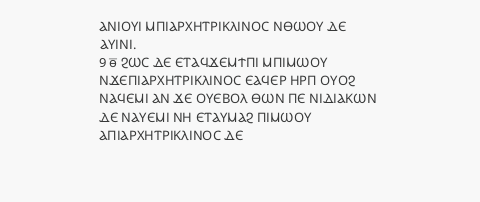ⲀⲚⲒⲞⲨⲒ ⲘⲠⲒⲀⲢⲬⲎⲦⲢⲒⲔⲖⲒⲚⲞⲤ ⲚⲐⲰⲞⲨ ⲆⲈ ⲀⲨⲒⲚⲒ.
9 ⲑ̅ ϨⲰⲤ ⲆⲈ ⲈⲦⲀϤϪⲈⲘϮⲠⲒ ⲘⲠⲒⲘⲰⲞⲨ ⲚϪⲈⲠⲒⲀⲢⲬⲎⲦⲢⲒⲔⲖⲒⲚⲞⲤ ⲈⲀϤⲈⲢ ⲎⲢⲠ ⲞⲨⲞϨ ⲚⲀϤⲈⲘⲒ ⲀⲚ ϪⲈ ⲞⲨⲈⲂⲞⲖ ⲐⲰⲚ ⲠⲈ ⲚⲒⲆⲒⲀⲔⲰⲚ ⲆⲈ ⲚⲀⲨⲈⲘⲒ ⲚⲎ ⲈⲦⲀⲨⲘⲀϨ ⲠⲒⲘⲰⲞⲨ ⲀⲠⲒⲀⲢⲬⲎⲦⲢⲒⲔⲖⲒⲚⲞⲤ ⲆⲈ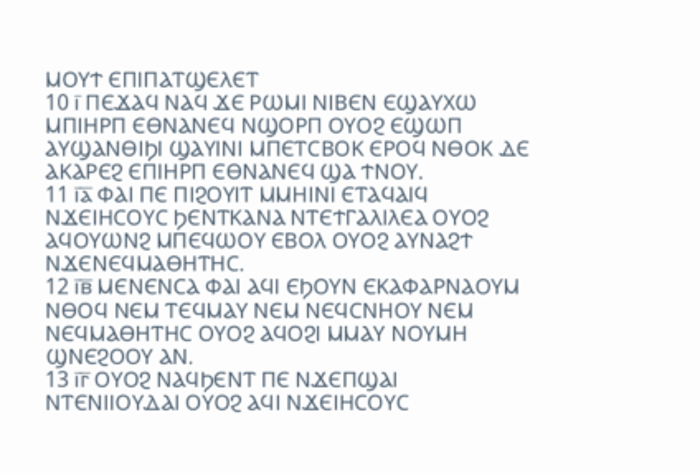ⲘⲞⲨϮ ⲈⲠⲒⲠⲀⲦϢⲈⲖⲈⲦ
10 ⲓ̅ ⲠⲈϪⲀϤ ⲚⲀϤ ϪⲈ ⲢⲰⲘⲒ ⲚⲒⲂⲈⲚ ⲈϢⲀⲨⲬⲰ ⲘⲠⲒⲎⲢⲠ ⲈⲐⲚⲀⲚⲈϤ ⲚϢⲞⲢⲠ ⲞⲨⲞϨ ⲈϢⲰⲠ ⲀⲨϢⲀⲚⲐⲒϦⲒ ϢⲀⲨⲒⲚⲒ ⲘⲠⲈⲦⲤⲂⲞⲔ ⲈⲢⲞϤ ⲚⲐⲞⲔ ⲆⲈ ⲀⲔⲀⲢⲈϨ ⲈⲠⲒⲎⲢⲠ ⲈⲐⲚⲀⲚⲈϤ ϢⲀ ϮⲚⲞⲨ.
11 ⲓ̅ⲁ̅ ⲪⲀⲒ ⲠⲈ ⲠⲒϨⲞⲨⲒⲦ ⲘⲘⲎⲒⲚⲒ ⲈⲦⲀϤⲀⲒϤ ⲚϪⲈⲒⲎⲤⲞⲨⲤ ϦⲈⲚⲦⲔⲀⲚⲀ ⲚⲦⲈϮⲄⲀⲖⲒⲖⲈⲀ ⲞⲨⲞϨ ⲀϤⲞⲨⲰⲚϨ ⲘⲠⲈϤⲰⲞⲨ ⲈⲂⲞⲖ ⲞⲨⲞϨ ⲀⲨⲚⲀϨϮ ⲚϪⲈⲚⲈϤⲘⲀⲐⲎⲦⲎⲤ.
12 ⲓ̅ⲃ̅ ⲘⲈⲚⲈⲚⲤⲀ ⲪⲀⲒ ⲀϤⲒ ⲈϦⲞⲨⲚ ⲈⲔⲀⲪⲀⲢⲚⲀⲞⲨⲘ ⲚⲐⲞϤ ⲚⲈⲘ ⲦⲈϤⲘⲀⲨ ⲚⲈⲘ ⲚⲈϤⲤⲚⲎⲞⲨ ⲚⲈⲘ ⲚⲈϤⲘⲀⲐⲎⲦⲎⲤ ⲞⲨⲞϨ ⲀϤⲞϨⲒ ⲘⲘⲀⲨ ⲚⲞⲨⲘⲎ ϢⲚⲈϨⲞⲞⲨ ⲀⲚ.
13 ⲓ̅ⲅ̅ ⲞⲨⲞϨ ⲚⲀϤϦⲈⲚⲦ ⲠⲈ ⲚϪⲈⲠϢⲀⲒ ⲚⲦⲈⲚⲒⲒⲞⲨⲆⲀⲒ ⲞⲨⲞϨ ⲀϤⲒ ⲚϪⲈⲒⲎⲤⲞⲨⲤ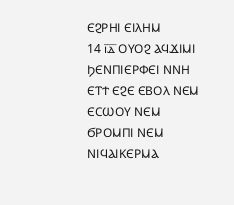ⲈϨⲢⲎⲒ ⲈⲒⲖⲎⲘ
14 ⲓ̅ⲇ̅ ⲞⲨⲞϨ ⲀϤϪⲒⲘⲒ ϦⲈⲚⲠⲒⲈⲢⲪⲈⲒ ⲚⲚⲎ ⲈⲦϮ ⲈϨⲈ ⲈⲂⲞⲖ ⲚⲈⲘ ⲈⲤⲰⲞⲨ ⲚⲈⲘ ϬⲢⲞⲘⲠⲒ ⲚⲈⲘ ⲚⲒϤⲀⲒⲔⲈⲢⲘⲀ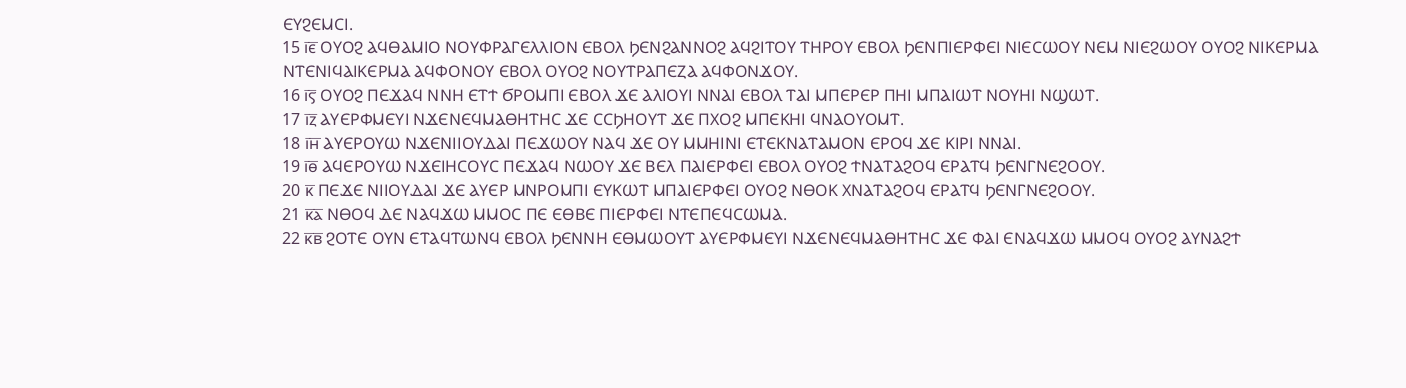ⲈⲨϨⲈⲘⲤⲒ.
15 ⲓ̅ⲉ̅ ⲞⲨⲞϨ ⲀϤⲐⲀⲘⲒⲞ ⲚⲞⲨⲪⲢⲀⲄⲈⲖⲖⲒⲞⲚ ⲈⲂⲞⲖ ϦⲈⲚϨⲀⲚⲚⲞϨ ⲀϤϨⲒⲦⲞⲨ ⲦⲎⲢⲞⲨ ⲈⲂⲞⲖ ϦⲈⲚⲠⲒⲈⲢⲪⲈⲒ ⲚⲒⲈⲤⲰⲞⲨ ⲚⲈⲘ ⲚⲒⲈϨⲰⲞⲨ ⲞⲨⲞϨ ⲚⲒⲔⲈⲢⲘⲀ ⲚⲦⲈⲚⲒϤⲀⲒⲔⲈⲢⲘⲀ ⲀϤⲪⲞⲚⲞⲨ ⲈⲂⲞⲖ ⲞⲨⲞϨ ⲚⲞⲨⲦⲢⲀⲠⲈⲌⲀ ⲀϤⲪⲞⲚϪⲞⲨ.
16 ⲓ̅ⲋ̅ ⲞⲨⲞϨ ⲠⲈϪⲀϤ ⲚⲚⲎ ⲈⲦϮ ϬⲢⲞⲘⲠⲒ ⲈⲂⲞⲖ ϪⲈ ⲀⲖⲒⲞⲨⲒ ⲚⲚⲀⲒ ⲈⲂⲞⲖ ⲦⲀⲒ ⲘⲠⲈⲢⲈⲢ ⲠⲎⲒ ⲘⲠⲀⲒⲰⲦ ⲚⲞⲨⲎⲒ ⲚϢⲰⲦ.
17 ⲓ̅ⲍ̅ ⲀⲨⲈⲢⲪⲘⲈⲨⲒ ⲚϪⲈⲚⲈϤⲘⲀⲐⲎⲦⲎⲤ ϪⲈ ⲤⲤϦⲎⲞⲨⲦ ϪⲈ ⲠⲬⲞϨ ⲘⲠⲈⲔⲎⲒ ϤⲚⲀⲞⲨⲞⲘⲦ.
18 ⲓ̅ⲏ̅ ⲀⲨⲈⲢⲞⲨⲰ ⲚϪⲈⲚⲒⲒⲞⲨⲆⲀⲒ ⲠⲈϪⲰⲞⲨ ⲚⲀϤ ϪⲈ ⲞⲨ ⲘⲘⲎⲒⲚⲒ ⲈⲦⲈⲔⲚⲀⲦⲀⲘⲞⲚ ⲈⲢⲞϤ ϪⲈ ⲔⲒⲢⲒ ⲚⲚⲀⲒ.
19 ⲓ̅ⲑ̅ ⲀϤⲈⲢⲞⲨⲰ ⲚϪⲈⲒⲎⲤⲞⲨⲤ ⲠⲈϪⲀϤ ⲚⲰⲞⲨ ϪⲈ ⲂⲈⲖ ⲠⲀⲒⲈⲢⲪⲈⲒ ⲈⲂⲞⲖ ⲞⲨⲞϨ ϮⲚⲀⲦⲀϨⲞϤ ⲈⲢⲀⲦϤ ϦⲈⲚⲄⲚⲈϨⲞⲞⲨ.
20 ⲕ̅ ⲠⲈϪⲈ ⲚⲒⲒⲞⲨⲆⲀⲒ ϪⲈ ⲀⲨⲈⲢ ⲘⲚⲢⲞⲘⲠⲒ ⲈⲨⲔⲰⲦ ⲘⲠⲀⲒⲈⲢⲪⲈⲒ ⲞⲨⲞϨ ⲚⲐⲞⲔ ⲬⲚⲀⲦⲀϨⲞϤ ⲈⲢⲀⲦϤ ϦⲈⲚⲄⲚⲈϨⲞⲞⲨ.
21 ⲕ̅ⲁ̅ ⲚⲐⲞϤ ⲆⲈ ⲚⲀϤϪⲰ ⲘⲘⲞⲤ ⲠⲈ ⲈⲐⲂⲈ ⲠⲒⲈⲢⲪⲈⲒ ⲚⲦⲈⲠⲈϤⲤⲰⲘⲀ.
22 ⲕ̅ⲃ̅ ϨⲞⲦⲈ ⲞⲨⲚ ⲈⲦⲀϤⲦⲰⲚϤ ⲈⲂⲞⲖ ϦⲈⲚⲚⲎ ⲈⲐⲘⲰⲞⲨⲦ ⲀⲨⲈⲢⲪⲘⲈⲨⲒ ⲚϪⲈⲚⲈϤⲘⲀⲐⲎⲦⲎⲤ ϪⲈ ⲪⲀⲒ ⲈⲚⲀϤϪⲰ ⲘⲘⲞϤ ⲞⲨⲞϨ ⲀⲨⲚⲀϨϮ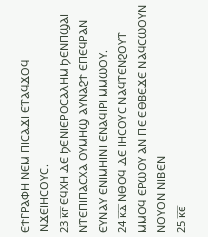ⲈϮⲄⲢⲀⲪⲎ ⲚⲈⲘ ⲠⲒⲤⲀϪⲒ ⲈⲦⲀϤϪⲞϤ ⲚϪⲈⲒⲎⲤⲞⲨⲤ.
23 ⲕ̅ⲅ̅ ⲈϤⲬⲎ ⲆⲈ ϦⲈⲚⲒⲈⲢⲞⲤⲀⲖⲎⲘ ϦⲈⲚⲠϢⲀⲒ ⲚⲦⲈⲠⲒⲠⲀⲤⲬⲀ ⲞⲨⲘⲎϢ ⲀⲨⲚⲀϨϮ ⲈⲠⲈϤⲢⲀⲚ ⲈⲨⲚⲀⲨ ⲈⲚⲒⲘⲎⲒⲚⲒ ⲈⲚⲀϤⲒⲢⲒ ⲘⲘⲰⲞⲨ.
24 ⲕ̅ⲇ̅ ⲚⲐⲞϤ ⲆⲈ ⲒⲎⲤⲞⲨⲤ ⲚⲀϤⲦⲈⲚϨⲞⲨⲦ ⲘⲘⲞϤ ⲈⲢⲰⲞⲨ ⲀⲚ ⲠⲈ ⲈⲐⲂⲈϪⲈ ⲚⲀϤⲤⲰⲞⲨⲚ ⲚⲞⲨⲞⲚ ⲚⲒⲂⲈⲚ
25 ⲕ̅ⲉ̅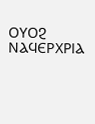ⲞⲨⲞϨ ⲚⲀϤⲈⲢⲬⲢⲒⲀ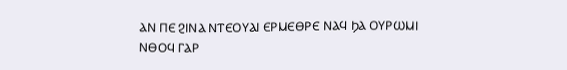ⲀⲚ ⲠⲈ ϨⲒⲚⲀ ⲚⲦⲈⲞⲨⲀⲒ ⲈⲢⲘⲈⲐⲢⲈ ⲚⲀϤ ϦⲀ ⲞⲨⲢⲰⲘⲒ ⲚⲐⲞϤ ⲄⲀⲢ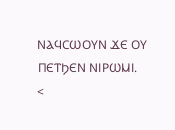ⲚⲀϤⲤⲰⲞⲨⲚ ϪⲈ ⲞⲨ ⲠⲈⲦϦⲈⲚ ⲚⲒⲢⲰⲘⲒ.
<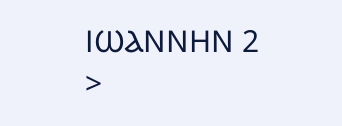ⲒⲰⲀⲚⲚⲎⲚ 2 >